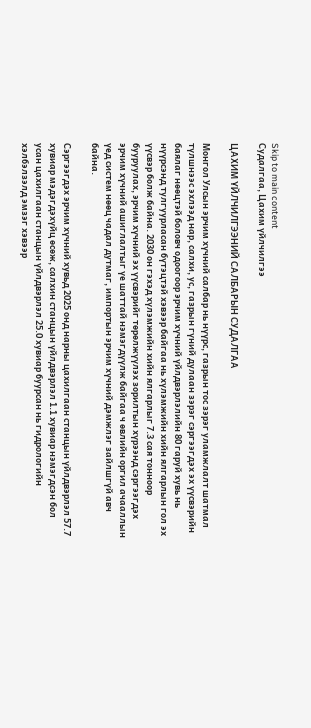Skip to main content
Судалгаа, Цахим үйлчилгээ

ЦАХИМ ҮЙЛЧИЛГЭЭНИЙ САЛБАРЫН СУДАЛГАА

Монгол Улсын эрчим хүчний салбар нь нүүрс, газрын тос зэрэг уламжлалт шатмал түлшнээс эхлээд нар, салхи, ус, газрын гүний дулаан зэрэг сэргээгдэх эх үүсвэрийн баялаг нөөцтэй боловч одоогоор эрчим хүчний үйлдвэрлэлийн 80 гаруй хувь нь нүүрсэнд тулгуурласан бүтэцтэй хэвээр байгаа нь хүлэмжийн хийн ялгарлын гол эх үүсвэр болж байна. 2030 он гэхэд хүлэмжийн хийн ялгарлыг 7.3 сая тонноор бууруулах, эрчим хүчний эх үүсвэрийг төрөлжүүлэх зорилтын хүрээнд сэргээгдэх эрчим хүчний ашиглалтыг үе шаттай нэмэгдүүлж байгаа ч өвлийн оргил ачааллын үед систем нөөц чадал дутмаг, импортын эрчим хүчний дэмжлэг зайлшгүй авч байна.

Сэргээгдэх эрчим хүчний хувьд 2025 онд нарны цахилгаан станцын үйлдвэрлэл 57.7 хувиар мэдэгдэхүйц өсөж, салхин станцын үйлдвэрлэл 1.1 хувиар нэмэгдсэн бол усан цахилгаан станцын үйлдвэрлэл 25.0 хувиар буурсан нь гидрологийн хэлбэлзэлд эмзэг хэвээр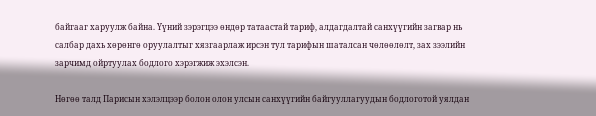байгааг харуулж байна. Үүний зэрэгцээ өндөр татаастай тариф, алдагдалтай санхүүгийн загвар нь салбар дахь хөрөнгө оруулалтыг хязгаарлаж ирсэн тул тарифын шаталсан чөлөөлөлт, зах зээлийн зарчимд ойртуулах бодлого хэрэгжиж эхэлсэн.

Нөгөө талд Парисын хэлэлцээр болон олон улсын санхүүгийн байгууллагуудын бодлоготой уялдан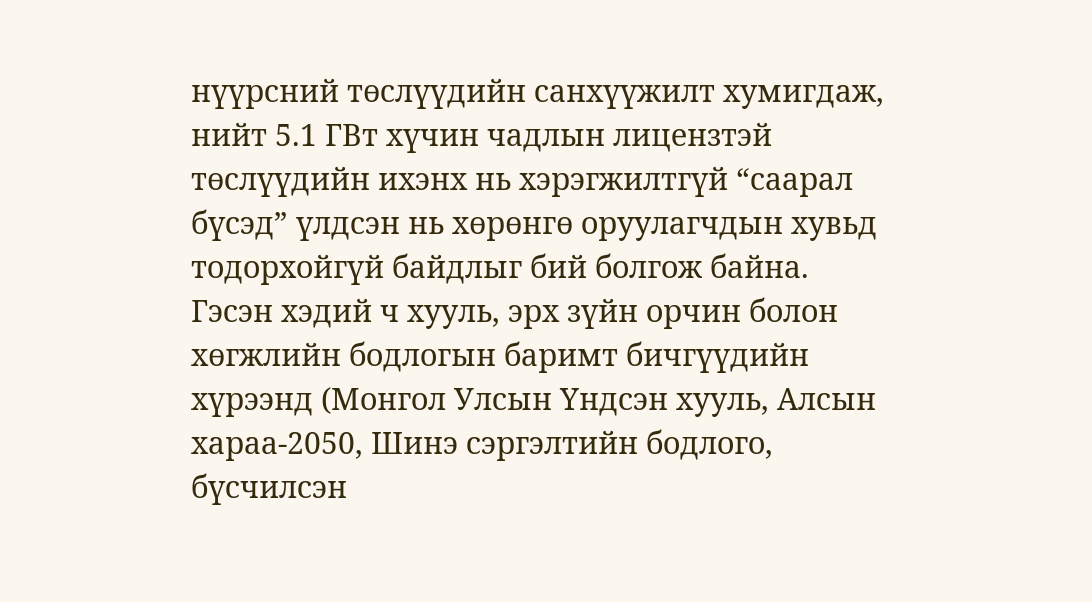нүүрсний төслүүдийн санхүүжилт хумигдаж, нийт 5.1 ГВт хүчин чадлын лицензтэй төслүүдийн ихэнх нь хэрэгжилтгүй “саарал бүсэд” үлдсэн нь хөрөнгө оруулагчдын хувьд тодорхойгүй байдлыг бий болгож байна. Гэсэн хэдий ч хууль, эрх зүйн орчин болон хөгжлийн бодлогын баримт бичгүүдийн хүрээнд (Монгол Улсын Үндсэн хууль, Алсын хараа‑2050, Шинэ сэргэлтийн бодлого, бүсчилсэн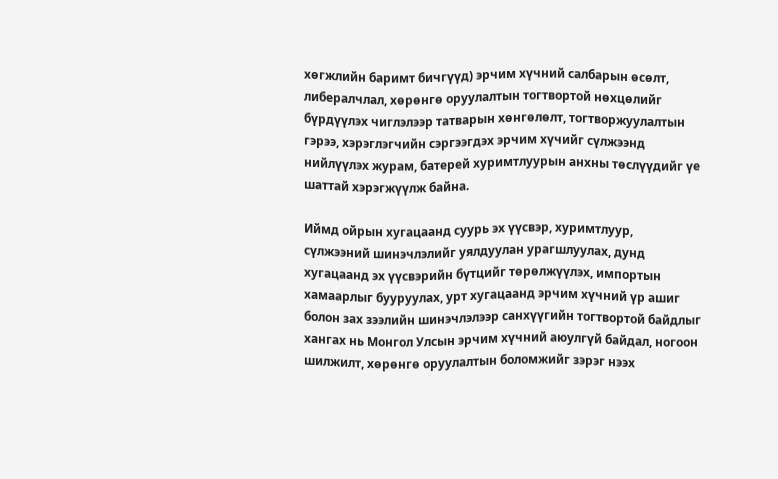хөгжлийн баримт бичгүүд) эрчим хүчний салбарын өсөлт, либералчлал, хөрөнгө оруулалтын тогтвортой нөхцөлийг бүрдүүлэх чиглэлээр татварын хөнгөлөлт, тогтворжуулалтын гэрээ, хэрэглэгчийн сэргээгдэх эрчим хүчийг сүлжээнд нийлүүлэх журам, батерей хуримтлуурын анхны төслүүдийг үе шаттай хэрэгжүүлж байна.

Иймд ойрын хугацаанд суурь эх үүсвэр, хуримтлуур, сүлжээний шинэчлэлийг уялдуулан урагшлуулах, дунд хугацаанд эх үүсвэрийн бүтцийг төрөлжүүлэх, импортын хамаарлыг бууруулах, урт хугацаанд эрчим хүчний үр ашиг болон зах зээлийн шинэчлэлээр санхүүгийн тогтвортой байдлыг хангах нь Монгол Улсын эрчим хүчний аюулгүй байдал, ногоон шилжилт, хөрөнгө оруулалтын боломжийг зэрэг нээх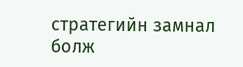стратегийн замнал болж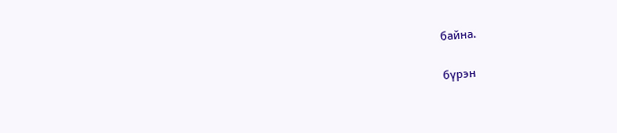байна.

бүрэн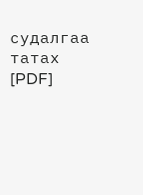судалгаа татах [PDF]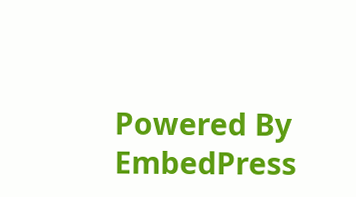Powered By EmbedPress